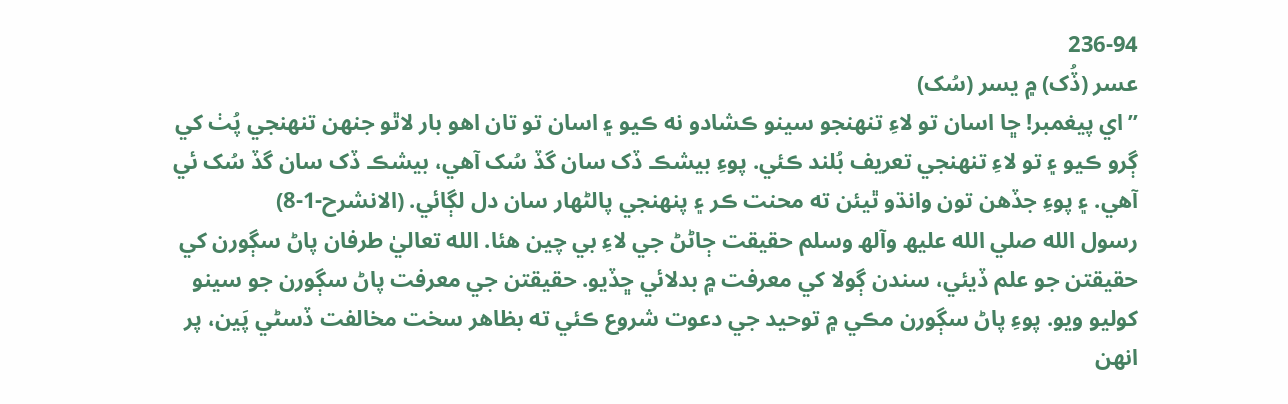236-94
عسر (ڏُک) ۾ يسر (سُک)
”اي پيغمبر! ڇا اسان تو لاءِ تنهنجو سينو ڪشادو نه ڪيو ۽ اسان تو تان اهو بار لاٿو جنهن تنهنجي پُٺ کي ڳرو ڪيو ۽ تو لاءِ تنهنجي تعريف بُلند ڪئي. پوءِ بيشڪ ڏک سان گڏ سُک آهي، بيشڪ ڏک سان گڏ سُک ئي آهي. ۽ پوءِ جڏهن تون وانڌو ٿيئن ته محنت ڪر ۽ پنهنجي پالڻهار سان دل لڳائي. (الانشرح-1-8)
رسول الله صلي الله عليھ وآلھ وسلم حقيقت ڄاڻڻ جي لاءِ بي چين هئا. الله تعاليٰ طرفان پاڻ سڳورن کي حقيقتن جو علم ڏيئي، سندن ڳولا کي معرفت ۾ بدلائي ڇڏيو. حقيقتن جي معرفت پاڻ سڳورن جو سينو کوليو ويو. پوءِ پاڻ سڳورن مڪي ۾ توحيد جي دعوت شروع ڪئي ته بظاهر سخت مخالفت ڏسڻي پَين، پر انهن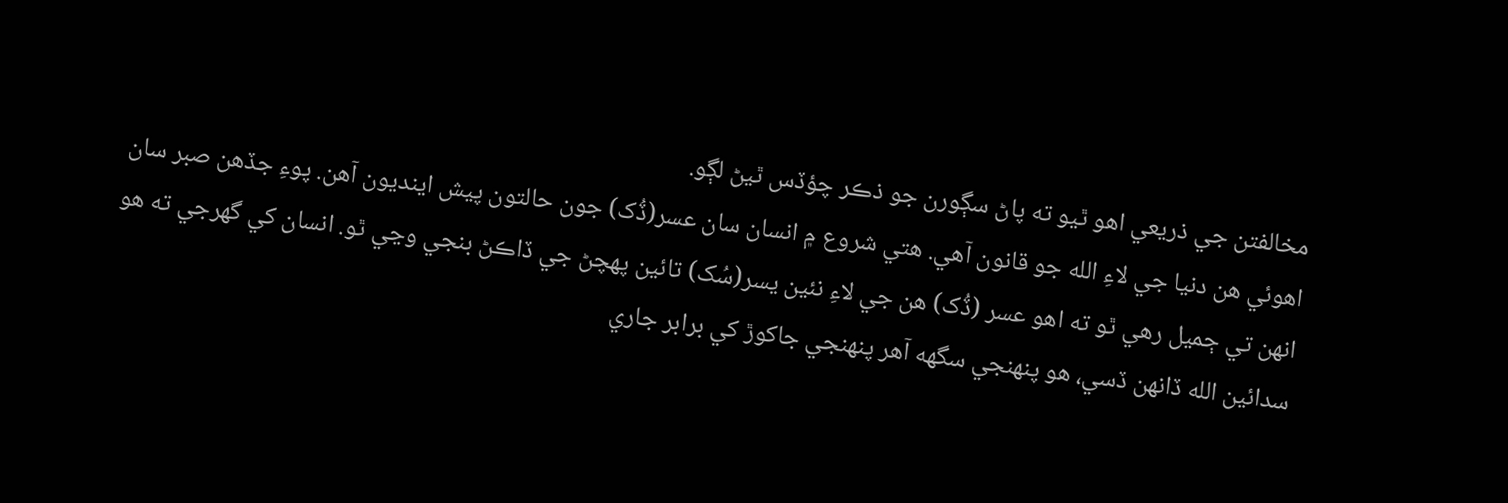مخالفتن جي ذريعي اهو ٿيو ته پاڻ سڳورن جو ذڪر چؤڏس ٿيڻ لڳو.
اهوئي هن دنيا جي لاءِ الله جو قانون آهي. هتي شروع ۾ انسان سان عسر(ڏُک) جون حالتون پيش اينديون آهن. پوءِ جڏهن صبر سان انهن تي ڄميل رهي ٿو ته اهو عسر (ڏُک) هن جي لاءِ نئين يسر(سُک) تائين پهچڻ جي ڏاڪڻ بنجي وڃي ٿو. انسان کي گهرجي ته هو سدائين الله ڏانهن ڏسي، هو پنهنجي سگهه آهر پنهنجي جاکوڙ کي برابر جاري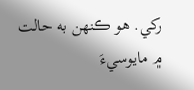رکي. هو ڪنهن به حالت ۾ مايوسيءَ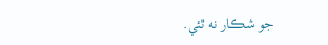جو شڪار نه ٿئي.